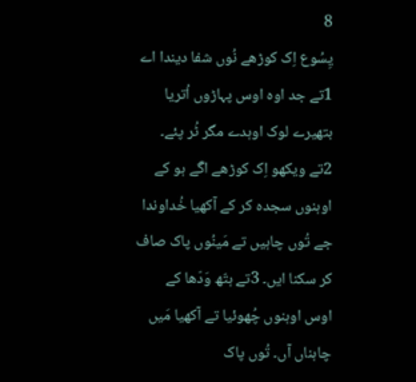8
یِسُوع اِک کوڑھے نُوں شفا دیندا اے
1تے جد اوہ اوس پہاڑوں اُتریا بتھیرے لوک اوہدے مگر ٹُر پئے۔ 2تے ویکھو اِک کوڑھے اگّے ہو کے اوہنوں سجدہ کر کے آکھیا خُداوندا جے تُوں چاہیں تے مَینُوں پاک صاف کر سکنا ایں۔ 3تے ہتّھ وَدّھا کے اوس اوہنوں چُھوئیا تے آکھیا مَیں چاہناں آں۔ تُوں پاک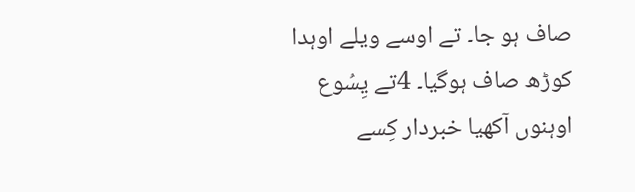صاف ہو جا۔ تے اوسے ویلے اوہدا کوڑھ صاف ہوگیا۔ 4تے یِسُوع اوہنوں آکھیا خبردار کِسے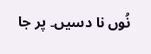نُوں نا دسیں۔ پر جا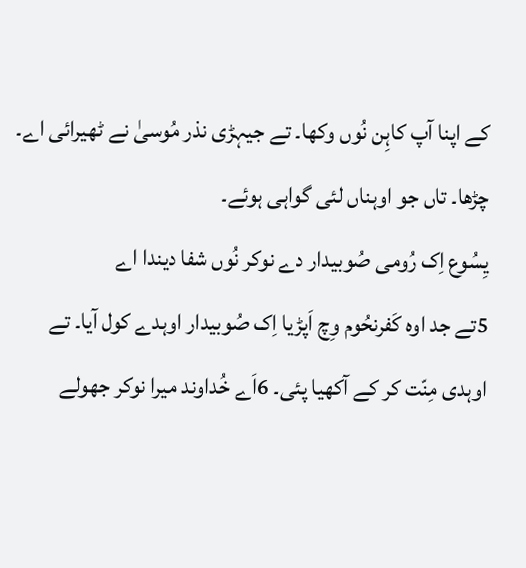کے اپنا آپ کاہِن نُوں وکھا۔ تے جیہڑی نذر مُوسیٰ نے ٹھیرائی اے۔ چڑھا۔ تاں جو اوہناں لئی گواہی ہوئے۔
یِسُوع اِک رُومی صُوبیدار دے نوکر نُوں شفا دیندا اے
5تے جد اوہ کَفرنحُوم وِچ اَپڑیا اِک صُوبیدار اوہدے کول آیا۔ تے اوہدی مِنّت کر کے آکھیا پئی۔ 6اَے خُداوند میرا نوکر جھولے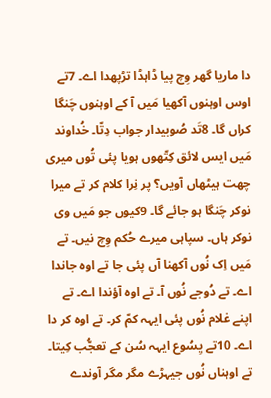دا ماریا گھر وِچ پیا ڈاہڈا تڑپھدا اے۔ 7تے اوس اوہنوں آکھیا مَیں آ کے اوہنوں چَنگا کراں گا۔ 8تَد صُوبیدار جواب دِتّا۔ خُداوند مَیں ایس لائق کِتّھوں ہویا پئی تُوں میری چھت ہیٹھاں آویں؟ پر نِرا کلام کر تے میرا نوکر چَنگا ہو جائے گا۔ 9کیوں جو مَیں وی نوکر ہاں۔ سپاہی میرے حُکم وِچ نیں۔ تے مَیں اِک نُوں آکھنا آں پئی جا تے اوہ جاندا اے۔ تے دُوجے نُوں آ۔ تے اوہ آؤندا اے۔ تے اپنے غلام نُوں پئی ایہہ کمّ کر۔ تے اوہ کر دا اے۔ 10تے یِسُوع ایہہ سُن کے تعجُّب کِیتا۔ تے اوہناں نُوں جیہڑے مگر مگر آوندے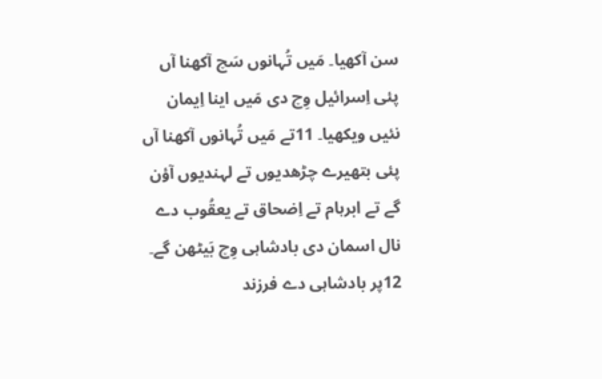سن آکھیا۔ مَیں تُہانوں سَچ آکھنا آں پئی اِسرائیل وِچ دی مَیں اینا اِیمان نئیں ویکھیا۔ 11تے مَیں تُہانوں آکھنا آں پئی بتھیرے چڑھدیوں تے لہندیوں آؤن گے تے ابرہام تے اِضحاق تے یعقُوب دے نال اسمان دی بادشاہی وِچ بَیٹھن گے۔ 12پر بادشاہی دے فرزند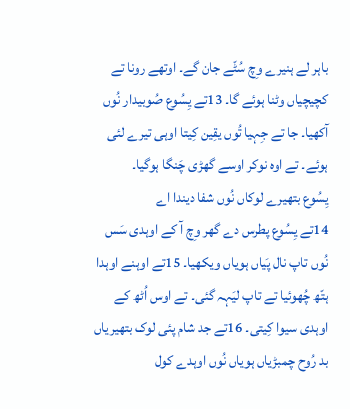باہر لے ہنیرے وِچ سُٹّے جان گے۔ اوتھے رونا تے کچیچیاں وٹنا ہوئے گا۔ 13تے یِسُوع صُوبیدار نُوں آکھیا۔ جا تے جِہیا تُوں یقِین کِیتا اوہی تیرے لئی ہوئے۔ تے اوہ نوکر اوسے گھڑی چَنگا ہوگیا۔
یِسُوع بتھیرے لوکاں نُوں شفا دیندا اے
14تے یِسُوع پطرس دے گھر وِچ آ کے اوہدی سَس نُوں تاپ نال پَیاں ہویاں ویکھیا۔ 15تے اوہنے اوہدا ہتّھ چُھوئیا تے تاپ لیَہہ گئی۔ تے اوس اُٹھ کے اوہدی سیوا کِیتی۔ 16تے جد شام پئی لوک بتھیریاں بد رُوح چمبڑیاں ہویاں نُوں اوہدے کول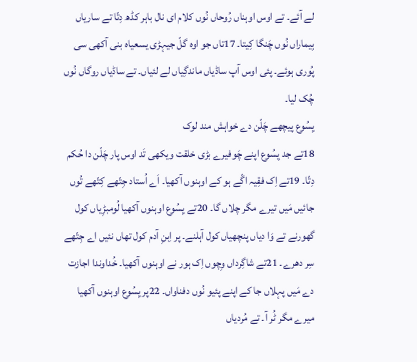لے آئے۔ تے اوس اوہناں رُوحاں نُوں کلام ای نال باہر کڈھ دِتّا تے ساریاں بِیماراں نُوں چَنگا کِیتا۔ 17تاں جو اوہ گلّ جیہڑی یسعیاہ بنی آکھی سی پُوری ہوئے۔ پئی اوس آپ ساڈیاں ماندگِیاں لے لئیاں۔ تے ساڈیاں روگاں نُوں چُک لیا۔
یِسُوع پیچھے چَلّن دے خواہش مند لوک
18تے جد یِسُوع اپنے چَوفیرے بڑی خلقت ویکھی تَد اوس پار چَلّن دا حُکم دِتّا۔ 19تے اِک فقِیہ اگّے ہو کے اوہنوں آکھیا۔ اَے اُستاد جِتّھے کِتّھے تُوں جائیں مَیں تیرے مگر چلاں گا۔ 20تے یِسُوع اوہنوں آکھیا لُومبڑِیاں کول گھورنے تے وَا دیاں پنچھیاں کول آہلنے۔ پر اِبنِ آدم کول تھاں نئیں اے جِتّھے سِر دھرے۔ 21تے شاگِرداں وِچوں اِک ہور نے اوہنوں آکھیا۔ خُداوندا اجازت دے مَیں پہلاں جا کے اپنے پئیو نُوں دفناواں۔ 22پر یِسُوع اوہنوں آکھیا میرے مگر ٹُر آ۔ تے مُردیاں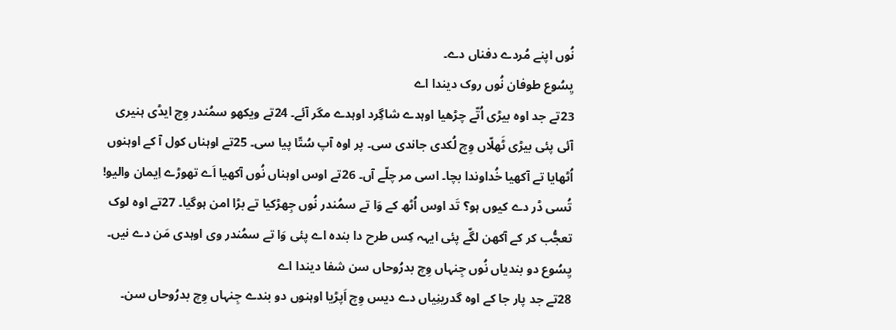نُوں اپنے مُردے دفناں دے۔
یِسُوع طوفان نُوں روک دیندا اے
23تے جد اوہ بیڑی اُتّے چڑھیا اوہدے شاگِرد اوہدے مگر آئے۔ 24تے ویکھو سمُندر وِچ ایڈی ہنیری آئی پئی بیڑی ٹَھلّاں وِچ لُکدی جاندی سی۔ پر اوہ آپ سُتّا پیا سی۔ 25تے اوہناں کول آ کے اوہنوں اُٹھایا تے آکھیا خُداوندا بچا۔ اسی مر چلّے آں۔ 26تے اوس اوہناں نُوں آکھیا اَے تھوڑے اِیمان والیو! تُسی ڈر دے کیوں ہو؟ تَد اوس اُٹھ کے وَا تے سمُندر نُوں جِھڑکیا تے بڑا امن ہوگیا۔ 27تے اوہ لوک تعجُّب کر کے آکھن لگّے پئی ایہہ کِس طرح دا بندہ اے پئی وَا تے سمُندر وی اوہدی مَن دے نیں۔
یِسُوع دو بندیاں نُوں جِنہاں وِچ بدرُوحاں سن شفا دیندا اے
28تے جد پار جا کے اوہ گدرینِیاں دے دیس وِچ اَپڑیا اوہنوں دو بندے جِنہاں وِچ بدرُوحاں سن۔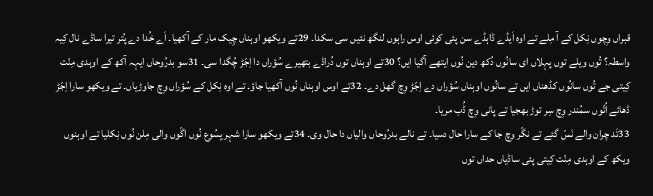قبراں وِچوں نِکل کے آ مِلے تے اوہ اَیڈے ڈاہڈے سن پئی کوئی اوس راہوں لنگھ نئیں سی سکدا۔ 29تے ویکھو اوہناں چِیک مار کے آکھیا۔ اَے خُدا دے پُتر تیرا ساڈے نال کِیہ واسطہ؟ تُوں ویلے توں پہلاں ای سانُوں دُکھ دین نُوں ایتھے آگیا ایں؟ 30تے اوہناں توں دُراڈے بتھیرے سُؤراں دا اِجّڑ چُگدا سی۔ 31سو بدرُوحاں ایہہ آکھ کے اوہدی مِنّت کِیتی جے تُوں سانُوں کڈھناں ایں تے سانُوں اوہناں سُؤراں دے اِجّڑ وِچ گھل دے۔ 32تے اوس اوہناں نُوں آکھیا جاؤ۔ تے اوہ نِکل کے سُؤراں وِچ جاوڑیاں۔ تے ویکھو سارا اِجّڑ ڈھائے اُتّوں سمُندر وِچ سِر توڑ بھجیا تے پانی وِچ ڈُب مریا۔
33تَد چران والے نَسّ گئے تے نگّر وِچ جا کے سارا حال دسیا۔ تے نالے بدرُوحاں والیاں دا حال وی۔ 34تے ویکھو سارا شہر یِسُوع نُوں اگّوں والی مِلن نُوں نِکلیا تے اوہنوں ویکھ کے اوہدی مِنّت کِیتی پئی ساڈیاں حداں توں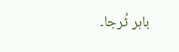باہر ٹُرجا۔